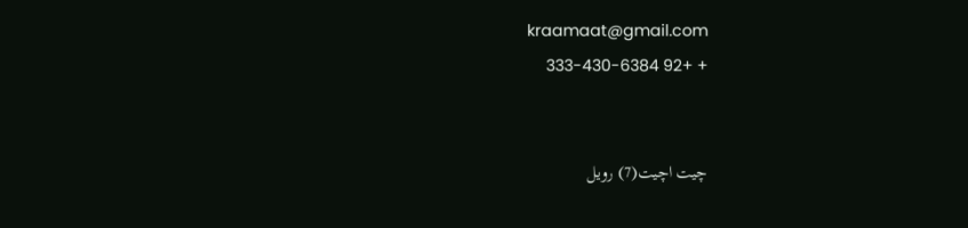kraamaat@gmail.com
+ +92 333-430-6384


چیت اچیت(7) رویل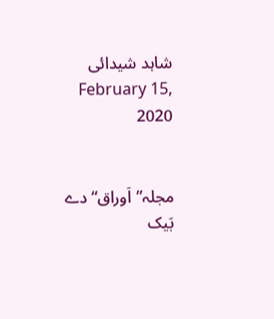شاہد شیدائی February 15, 2020


مجلہ”اَوراق“ دے بَیک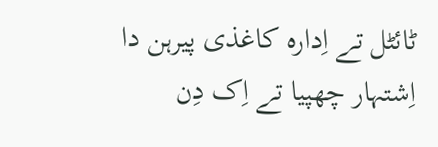ٹائٹل تے اِدارہ کاغذی پیرہن دا اِشتہار چھپیا تے اِک دِن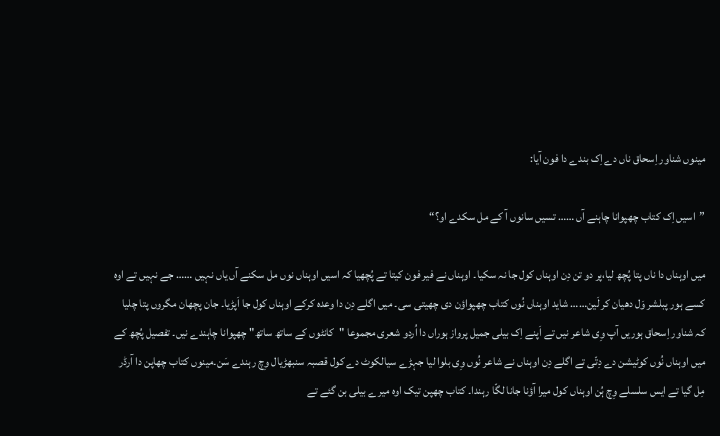مینوں شناور اِسحاق ناں دے اِک بندے دا فون آیا:

”اسیں اِک کتاب چھپوانا چاہنے آں …… تسیں سانوں آ کے مل سکدے او؟“

میں اوہناں دا ناں پتا پُچھ لیا،پر دو تن دِن اوہناں کول جا نہ سکیا۔ اوہناں نے فیر فون کیتا تے پُچھیا کہ اسیں اوہناں نوں مل سکنے آں یاں نہیں …… جے نہیں تے اوہ کسے ہور پبلشر وَل دھیان کر لَین…… شاید اوہناں نُوں کتاب چھپواؤن دی چھیتی سی۔ میں اگلے دِن دا وعدہ کرکے اوہناں کول جا اَپڑیا۔ جان پچھان مگروں پتا چلیا کہ شناور اِسحاق ہوریں آپ وِی شاعر نیں تے اَپنے اِک بیلی جمیل پرواز ہوراں دا اُردو شعری مجموعا "کانٹوں کے ساتھ ساتھ" چھپوانا چاہندے نیں۔ تفصیل پُچھ کے میں اوہناں نُوں کوٹیشن دے دِتّی تے اگلے دِن اوہناں نے شاعر نُوں وِی بلوا لیا جہڑے سیالکوٹ دے کول قصبہ سنبھڑیال وِچ رہندے سَن۔مینوں کتاب چھاپن دا آرڈر مِل گیا تے ایس سلسلے وِچ ہُن اوہناں کول میرا آؤنا جانا لگّا رہندا۔ کتاب چھپن تیک اوہ میرے بیلی بن گئے تے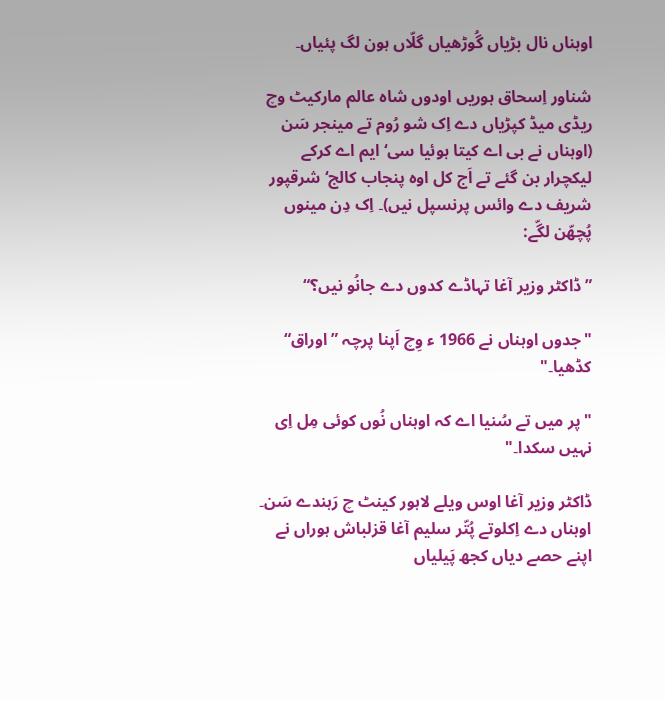اوہناں نال بڑیاں گُوڑھیاں گلّاں ہون لگ پئیاں۔

شناور اِسحاق ہوریں اودوں شاہ عالم مارکیٹ وچ ریڈی میڈ کپڑیاں دے اِک شو رُوم تے مینجر سَن (اوہناں نے بی اے کیتا ہوئیا سی‘ ایم اے کرکے لیکچرار بن گئے تے اَج کل اوہ پنجاب کالج‘ شرقپور شریف دے وائس پرنسپل نیں)۔ اِک دِن مینوں پُچھّن لگّے:

”ڈاکٹر وزیر آغا تہاڈے کدوں دے جانُو نیں؟“

"جدوں اوہناں نے 1966 ء وِچ اَپنا پرچہ ”اوراق“ کڈھیا۔"

"پر میں تے سُنیا اے کہ اوہناں نُوں کوئی مِل اِی نہیں سکدا۔"

ڈاکٹر وزیر آغا اوس ویلے لاہور کینٹ چ رَہندے سَن۔ اوہناں دے اِکلوتے پُتّر سلیم آغا قزلباش ہوراں نے اپنے حصے دیاں کجھ پَیلیاں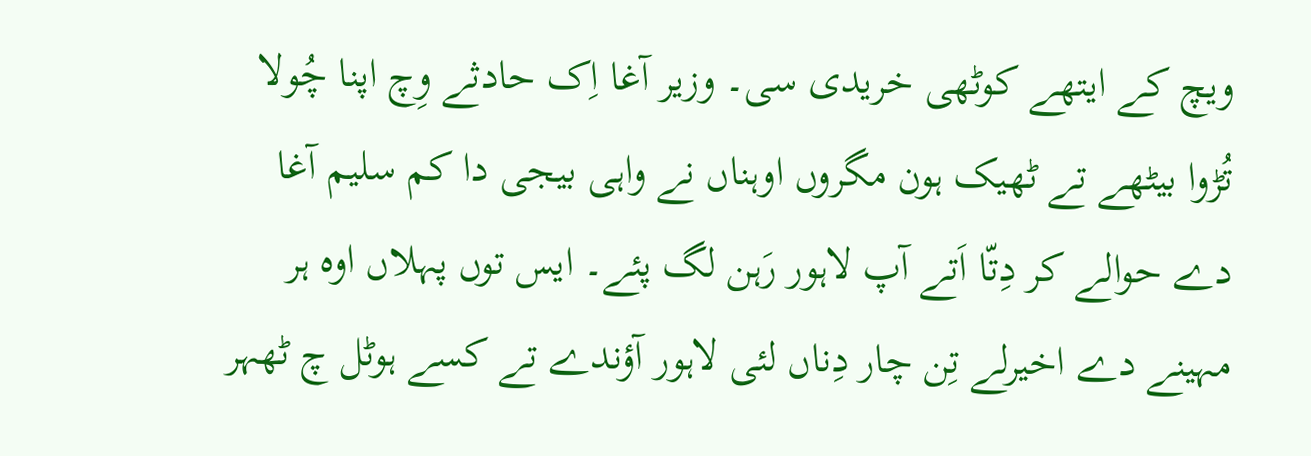ویچ کے ایتھے کوٹھی خریدی سی۔ وزیر آغا اِک حادثے وِچ اپنا چُولا تُڑوا بیٹھے تے ٹھیک ہون مگروں اوہناں نے واہی بیجی دا کم سلیم آغا دے حوالے کر دِتّا اَتے آپ لاہور رَہن لگ پئے۔ ایس توں پہلاں اوہ ہر مہینے دے اخیرلے تِن چار دِناں لئی لاہور آؤندے تے کسے ہوٹل چ ٹھہر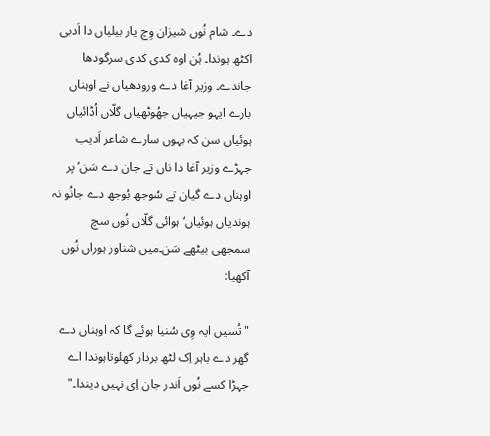دے۔ شام نُوں شیزان وِچ یار بیلیاں دا اَدبی اکٹھ ہوندا۔ ہُن اوہ کدی کدی سرگودھا جاندے۔ وزیر آغا دے ورودھیاں نے اوہناں بارے ایہو جیہیاں جھُوٹھیاں گلّاں اُڈائیاں ہوئیاں سن کہ بہوں سارے شاعر اَدیب جہڑے وزیر آغا دا ناں تے جان دے سَن‘ پر اوہناں دے گیان تے سُوجھ بُوجھ دے جانُو نہ ہوندیاں ہوئیاں‘ ہوائی گلّاں نُوں سچ سمجھی بیٹھے سَن۔میں شناور ہوراں نُوں آکھیا:

"تُسیں ایہ وِی سُنیا ہوئے گا کہ اوہناں دے گھر دے باہر اِک لٹھ بردار کھلوتاہوندا اے جہڑا کسے نُوں اَندر جان اِی نہیں دیندا۔"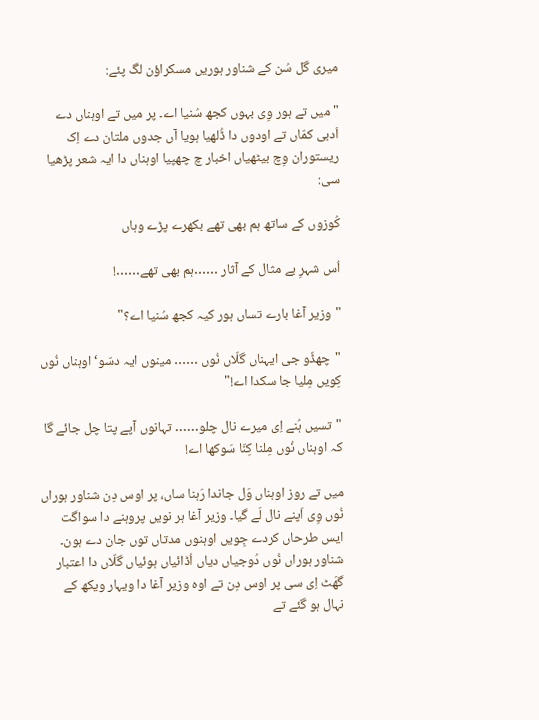میری گل سُن کے شناور ہوریں مسکراؤن لگ پئے:

"میں تے ہور وِی بہوں کجھ سُنیا اے۔ پر میں تے اوہناں دے اَدبی کمّاں تے اودوں دا ڈُلھیا ہویا آں جدوں ملتان دے اِک ریستوران وِچ بیٹھیاں اخبار چ چھپیا اوہناں دا ایہ شعر پڑھیا سی:

کُوزوں کے ساتھ ہم بھی تھے بکھرے پڑے وہاں

اُس شہرِ بے مثال کے آثار ……ہم بھی تھے……!

"وزیر آغا بارے تساں ہور کیہ کجھ سُنیا اے؟"

"چھڈّو جی ایہناں گلّاں نُوں …… مینوں ایہ دسّو‘ اوہناں نُوں کِویں مِلیا جا سکدا اے!"

"تسیں ہُنے اِی میرے نال چلو…… تہانوں آپے پتا چل جائے گا کہ اوہناں نُوں مِلنا کِنّا سَوکھا اے!

میں تے روز اوہناں وَل جاندا رَہنا ساں، پر اوس دِن شناور ہوراں نُوں وِی اَپنے نال لَے گیا۔ وزیر آغا ہر نویں پروہنے دا سواگت ایس طرحاں کردے جِویں اوہنوں مدتاں توں جان دے ہون۔ شناور ہوراں نُوں دُوجیاں دیاں اُڈائیاں ہوئیاں گلّاں دا اعتبار گھَٹ اِی سی پر اوس دِن تے اوہ وزیر آغا دا ویہار ویکھ کے نہال ہو گئے تے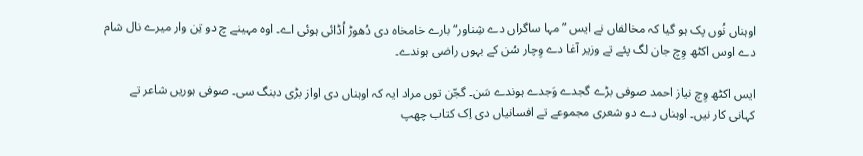اوہناں نُوں پک ہو گیا کہ مخالفاں نے ایس ”مہا ساگراں دے شِناور“ بارے خامخاہ دی دُھوڑ اُڈائی ہوئی اے۔ اوہ مہینے چ دو تِن وار میرے نال شام دے اوس اکٹھ وِچ جان لگ پئے تے وزیر آغا دے وِچار سُن کے بہوں راضی ہوندے۔

ایس اکٹھ وِچ نیاز احمد صوفی بڑے گجدے وَجدے ہوندے سَن۔ گجّن توں مراد ایہ کہ اوہناں دی اواز بڑی دبنگ سی۔ صوفی ہوریں شاعر تے کہانی کار نیں۔ اوہناں دے دو شعری مجموعے تے افسانیاں دی اِک کتاب چھپ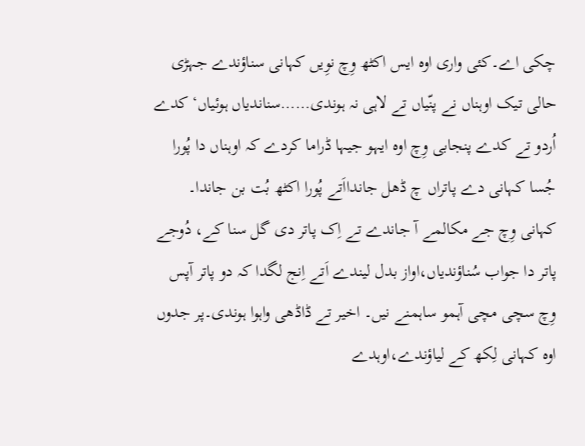چکی اے۔کئی واری اوہ ایس اکٹھ وِچ نوِیں کہانی سناؤندے جہڑی حالی تیک اوہناں نے پنّیاں تے لاہی نہ ہوندی……سناندیاں ہوئیاں‘ کدے اُردو تے کدے پنجابی وِچ اوہ ایہو جیہا ڈراما کردے کہ اوہناں دا پُورا جُسا کہانی دے پاتراں چ ڈھل جاندااَتے پُورا اکٹھ بُت بن جاندا۔ کہانی وِچ جے مکالمے آ جاندے تے اِک پاتر دی گل سنا کے، دُوجے پاتر دا جواب سُناؤندیاں،اواز بدل لیندے اَتے اِنج لگدا کہ دو پاتر آپس وِچ سچی مچی آہمو ساہمنے نیں۔ اخیر تے ڈاڈھی واہوا ہوندی۔پر جدوں اوہ کہانی لِکھ کے لیاؤندے،اوہدے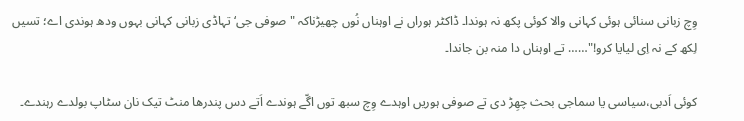وِچ زبانی سنائی ہوئی کہانی والا کوئی پکھ نہ ہوندا۔ ڈاکٹر ہوراں نے اوہناں نُوں چھیڑناکہ "صوفی جی‘ تہاڈی زبانی کہانی بہوں ودھ ہوندی اے؛ تسیں لِکھ کے نہ اِی لیایا کرو!"…… تے اوہناں دا منہ بن جاندا۔

کوئی اَدبی،سیاسی یا سماجی بحث چھِڑ دی تے صوفی ہوریں اوہدے وِچ سبھ توں اگّے ہوندے اَتے دس پندرھا منٹ تیک نان سٹاپ بولدے رہندے۔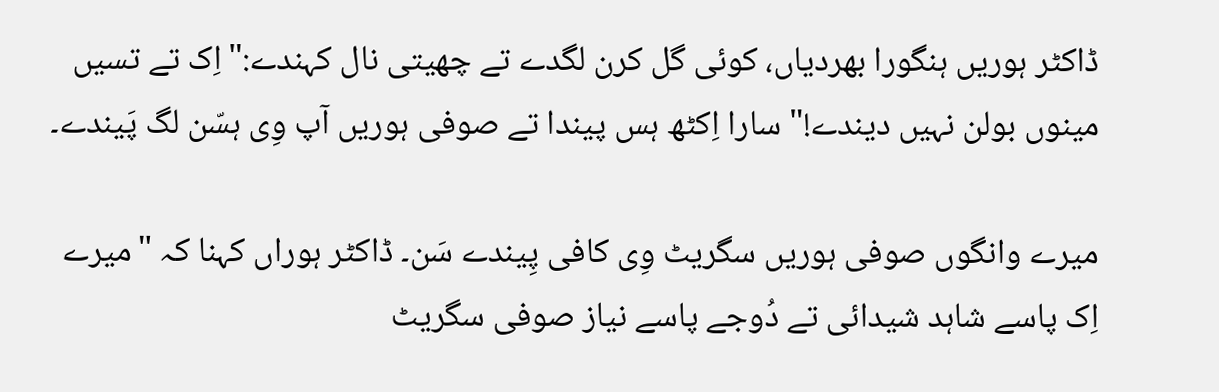ڈاکٹر ہوریں ہنگورا بھردیاں، کوئی گل کرن لگدے تے چھیتی نال کہندے:"اِک تے تسیں مینوں بولن نہیں دیندے!" سارا اِکٹھ ہس پیندا تے صوفی ہوریں آپ وِی ہسّن لگ پَیندے۔

میرے وانگوں صوفی ہوریں سگریٹ وِی کافی پِیندے سَن۔ ڈاکٹر ہوراں کہنا کہ "میرے اِک پاسے شاہد شیدائی تے دُوجے پاسے نیاز صوفی سگریٹ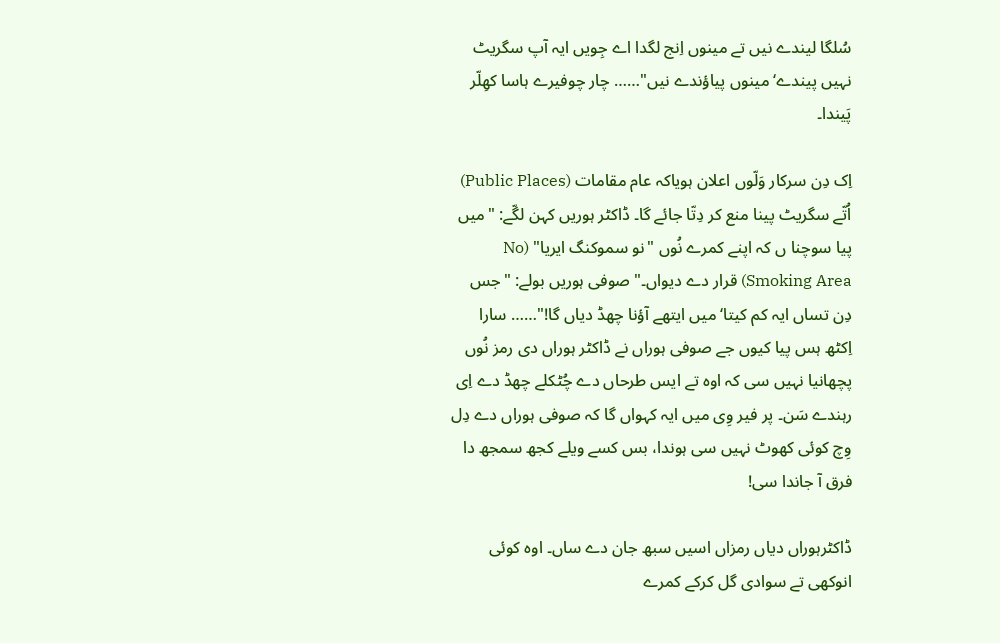سُلگا لیندے نیں تے مینوں اِنج لگدا اے جِویں ایہ آپ سگریٹ نہیں پیندے‘ مینوں پیاؤندے نیں"…… چار چوفیرے ہاسا کھِلّر پَیندا۔

اِک دِن سرکار وَلّوں اعلان ہویاکہ عام مقامات (Public Places) اُتّے سگریٹ پینا منع کر دِتّا جائے گا۔ ڈاکٹر ہوریں کہن لگّے: "میں پیا سوچنا ں کہ اپنے کمرے نُوں "نو سموکنگ ایریا" (No Smoking Area) قرار دے دیواں۔" صوفی ہوریں بولے: "جس دِن تساں ایہ کم کیتا‘ میں ایتھے آؤنا چھڈ دیاں گا!"…… سارا اِکٹھ ہس پیا کیوں جے صوفی ہوراں نے ڈاکٹر ہوراں دی رمز نُوں پچھانیا نہیں سی کہ اوہ تے ایس طرحاں دے چُٹکلے چھڈ دے اِی رہندے سَن۔ پر فیر وِی میں ایہ کہواں گا کہ صوفی ہوراں دے دِل وِچ کوئی کھوٹ نہیں سی ہوندا، بس کسے ویلے کجھ سمجھ دا فرق آ جاندا سی!

ڈاکٹرہوراں دیاں رمزاں اسیں سبھ جان دے ساں۔ اوہ کوئی انوکھی تے سوادی گل کرکے کمرے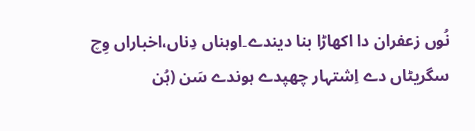نُوں زعفران دا اکھاڑا بنا دیندے۔اوہناں دِناں،اخباراں وِچ سگریٹاں دے اِشتہار چھپدے ہوندے سَن (ہُن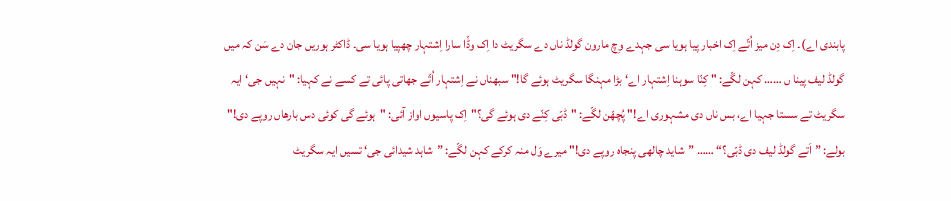پابندی اے)۔ اِک دِن میز اُتّے اِک اخبار پیا ہویا سی جہدے وِچ مارون گولڈ ناں دے سگریٹ دا اِک وڈّا سارا اِشتہار چھپیا ہویا سی۔ ڈاکٹر ہوریں جان دے سَن کہ میں گولڈ لیف پینا ں …… کہن لگّے: " کِنّا سوہنا اِشتہار اے‘ بڑا مہنگا سگریٹ ہوئے گا!" سبھناں نے اِشتہار اُتّے جھاتی پائی تے کسے نے کہیا: "نہیں جی‘ ایہ سگریٹ تے سستا جہیا اے، بس ناں دی مشہوری اے!" پُچھّن لگّے: "ڈبّی کِنّے دی ہوئے گی؟"اِک پاسیوں اواز آئی: "ہوئے گی کوئی دس بارھاں روپے دی!" بولے: ”اَتے گولڈ لیف دی ڈبّی؟“ …… ”شاید چالھی پنجاہ روپے دی!" میرے وَل منہ کرکے کہن لگّے: ”شاہد شیدائی جی‘ تسیں ایہ سگریٹ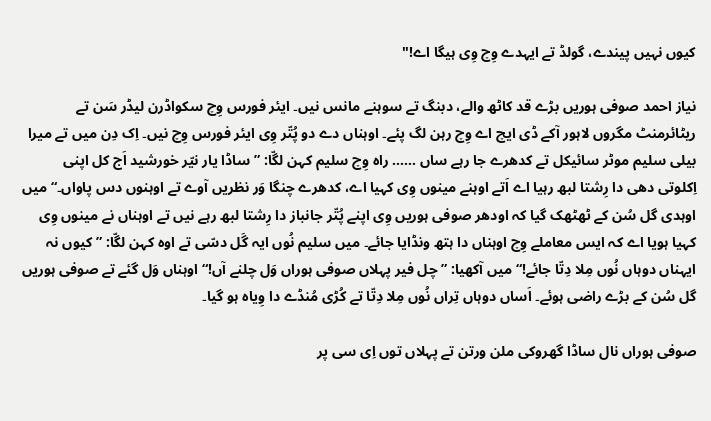کیوں نہیں پیندے، گولڈ تے ایہدے وِچ وِی ہیگا اے!"

نیاز احمد صوفی ہوریں بڑے قد کاٹھ والے، دبنگ تے سوہنے مانس نیں۔ ایئر فورس وِچ سکواڈرن لیڈر سَن تے ریٹائرمنٹ مگروں لاہور آکے ڈی ایچ اے وِچ رہن لگ پئے۔ اوہناں دے دو پُتّر وِی ایئر فورس وِچ نیں۔ اِک دِن میں تے میرا بیلی سلیم موٹر سائیکل تے کدھرے جا رہے ساں …… راہ وِچ سلیم کہن لگّا: ”ساڈا یار نیّر خورشید اَج کل اپنی اِکلوتی دھی دا رِشتا لبھ رہیا اے اَتے اوہنے مینوں وِی کہیا اے، کدھرے چنگا وَر نظریں آوے تے اوہنوں دس پاواں۔“ میں اوہدی گل سُن کے ٹھٹھک گیا کہ اودھر صوفی ہوریں وِی اپنے پُتّر جانباز دا رِشتا لبھ رہے نیں تے اوہناں نے مینوں وِی کہیا ہویا اے کہ ایس معاملے وِچ اوہناں دا ہتھ ونڈایا جائے۔ میں سلیم نُوں ایہ گَل دسّی تے اوہ کہن لگّا: ”کیوں نہ ایہناں دوہاں نُوں مِلا دِتّا جائے!“ میں آکھیا: ”چل فیر پہلاں صوفی ہوراں وَل چلنے آں!“ اوہناں وَل گئے تے صوفی ہوریں گل سُن کے بڑے راضی ہوئے۔ اَساں دوہاں تِراں نُوں مِلا دِتّا تے کُڑی مُنڈے دا وِیاہ ہو گیا۔

صوفی ہوراں نال ساڈا گھروکی ملن ورتن تے پہلاں توں اِی سی پر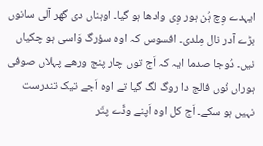ایہدے وِچ ہُن ہور وِی وادھا ہو گیا۔ اوہناں دی گھر آلی سانوں بڑے آدر نال مِلدی۔ افسوس کہ اوہ سؤرگ وَاسی ہو چکیاں نیں۔ دُوجا صدما ایہ کہ اَج توں چار پنج ورھے پہلاں صوفی ہوراں نُوں فالج دا روگ لگ گیا تے اوہ اَجے تیک تندرست نہیں ہو سکے۔ اَج کل اوہ اَپنے وڈّے پتّر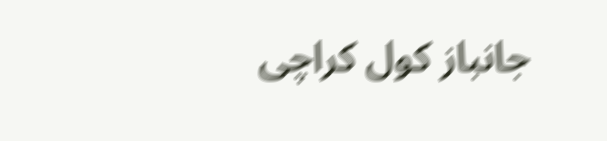جانباز کول کراچی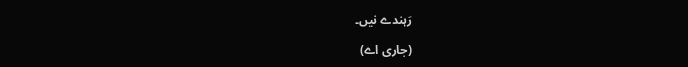رَہندے نیں۔

(جاری اے)